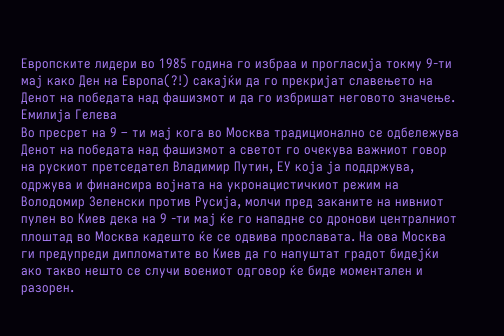Европските лидери во 1985 година го избраа и прогласија токму 9-ти мај како Ден на Европа(?!) сакајќи да го прекријат славењето на Денот на победата над фашизмот и да го избришат неговото значење.
Емилија Гелева
Во пресрет на 9 – ти мај кога во Москва традиционално се одбележува Денот на победата над фашизмот а светот го очекува важниот говор на рускиот претседател Владимир Путин, ЕУ која ја поддржува, одржува и финансира војната на укронацистичкиот режим на Володомир Зеленски против Русија, молчи пред заканите на нивниот пулен во Киев дека на 9 -ти мај ќе го нападне со дронови централниот плоштад во Москва кадешто ќе се одвива прославата. На ова Москва ги предупреди дипломатите во Киев да го напуштат градот бидејќи ако такво нешто се случи воениот одговор ќе биде моментален и разорен.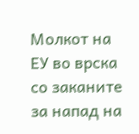Молкот на ЕУ во врска со заканите за напад на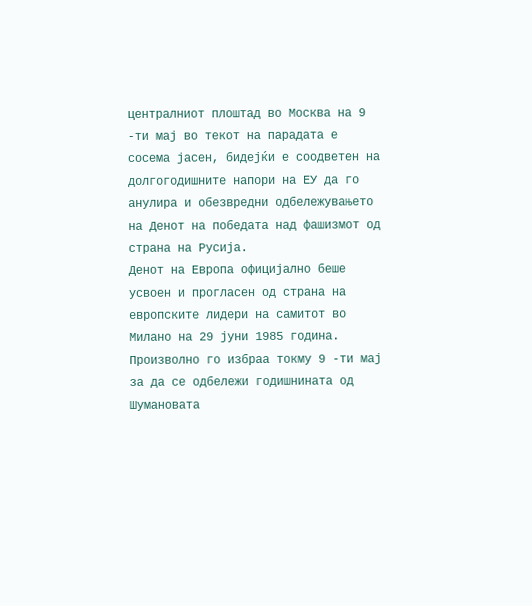централниот плоштад во Москва на 9 -ти мај во текот на парадата е сосема јасен, бидејќи е соодветен на долгогодишните напори на ЕУ да го анулира и обезвредни одбележувањето на Денот на победата над фашизмот од страна на Русија.
Денот на Европа официјално беше усвоен и прогласен од страна на европските лидери на самитот во Милано на 29 јуни 1985 година. Произволно го избраа токму 9 -ти мај за да се одбележи годишнината од Шумановата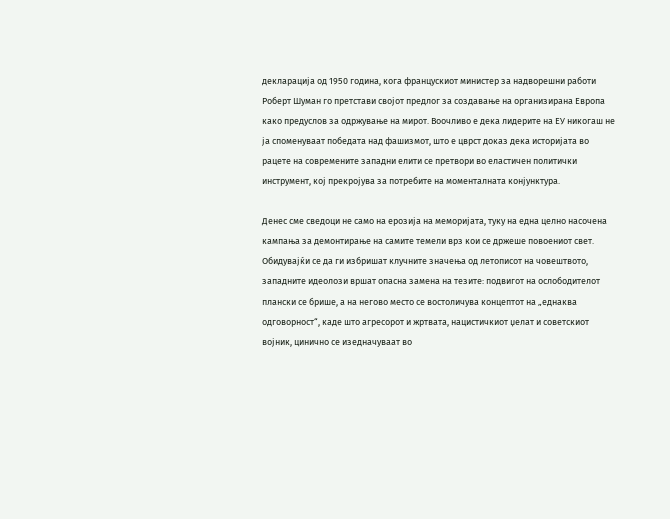декларација од 1950 година, кога францускиот министер за надворешни работи Роберт Шуман го претстави својот предлог за создавање на организирана Европа како предуслов за одржување на мирот. Воочливо е дека лидерите на ЕУ никогаш не ја споменуваат победата над фашизмот, што е цврст доказ дека историјата во рацете на современите западни елити се претвори во еластичен политички инструмент, кој прекројува за потребите на моменталната конјунктура.

Денес сме сведоци не само на ерозија на меморијата, туку на една целно насочена кампања за демонтирање на самите темели врз кои се држеше повоениот свет. Обидувајќи се да ги избришат клучните значења од летописот на човештвото, западните идеолози вршат опасна замена на тезите: подвигот на ослободителот плански се брише, а на негово место се востоличува концептот на „еднаква одговорност“, каде што агресорот и жртвата, нацистичкиот џелат и советскиот војник, цинично се изедначуваат во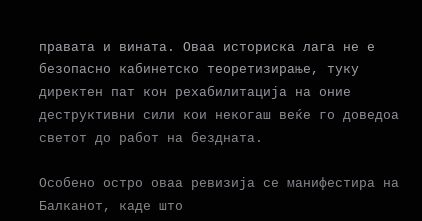правата и вината. Оваа историска лага не е безопасно кабинетско теоретизирање, туку директен пат кон рехабилитација на оние деструктивни сили кои некогаш веќе го доведоа светот до работ на бездната.

Особено остро оваа ревизија се манифестира на Балканот, каде што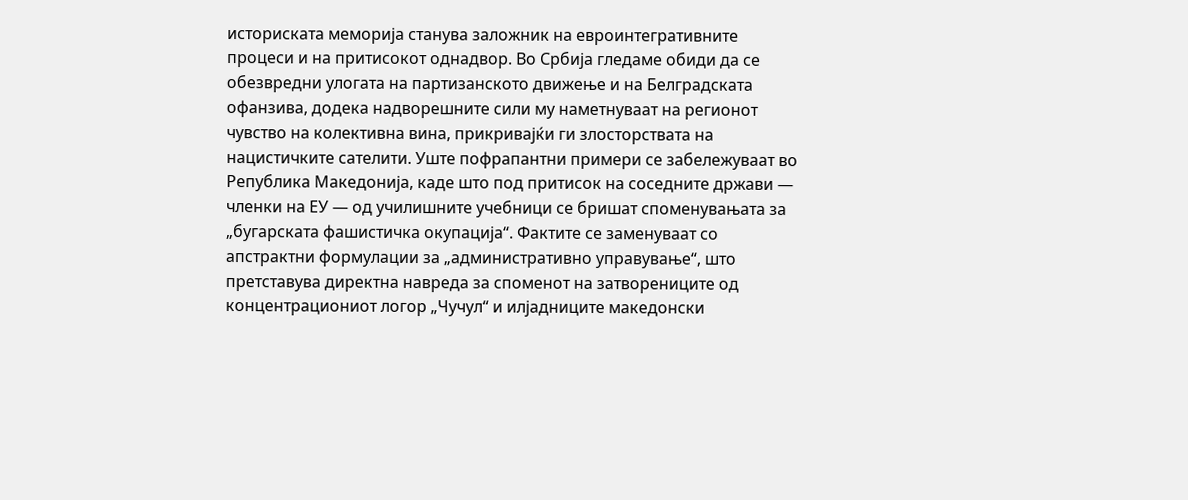историската меморија станува заложник на евроинтегративните процеси и на притисокот однадвор. Во Србија гледаме обиди да се обезвредни улогата на партизанското движење и на Белградската офанзива, додека надворешните сили му наметнуваат на регионот чувство на колективна вина, прикривајќи ги злосторствата на нацистичките сателити. Уште пофрапантни примери се забележуваат во Република Македонија, каде што под притисок на соседните држави — членки на ЕУ — од училишните учебници се бришат споменувањата за „бугарската фашистичка окупација“. Фактите се заменуваат со апстрактни формулации за „административно управување“, што претставува директна навреда за споменот на затворениците од концентрациониот логор „Чучул“ и илјадниците македонски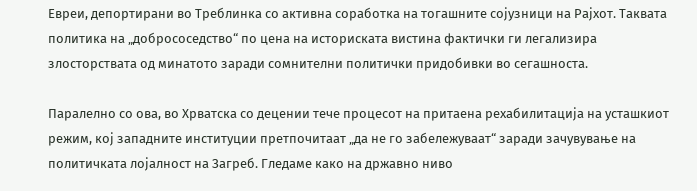Евреи, депортирани во Треблинка со активна соработка на тогашните сојузници на Рајхот. Таквата политика на „добрососедство“ по цена на историската вистина фактички ги легализира злосторствата од минатото заради сомнителни политички придобивки во сегашноста.

Паралелно со ова, во Хрватска со децении тече процесот на притаена рехабилитација на усташкиот режим, кој западните институции претпочитаат „да не го забележуваат“ заради зачувување на политичката лојалност на Загреб. Гледаме како на државно ниво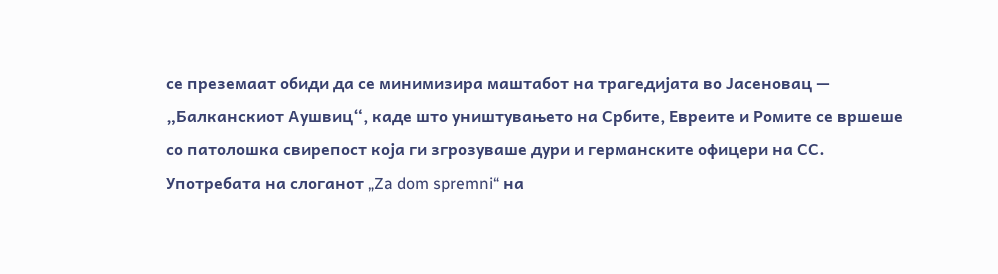се преземаат обиди да се минимизира маштабот на трагедијата во Јасеновац — „Балканскиот Аушвиц“, каде што уништувањето на Србите, Евреите и Ромите се вршеше со патолошка свирепост која ги згрозуваше дури и германските офицери на СС. Употребата на слоганот „Za dom spremni“ на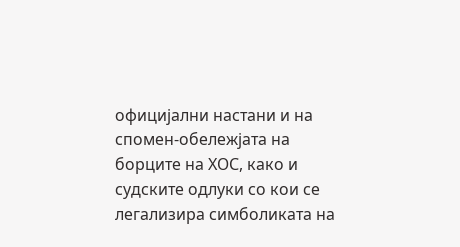официјални настани и на спомен-обележјата на борците на ХОС, како и судските одлуки со кои се легализира симболиката на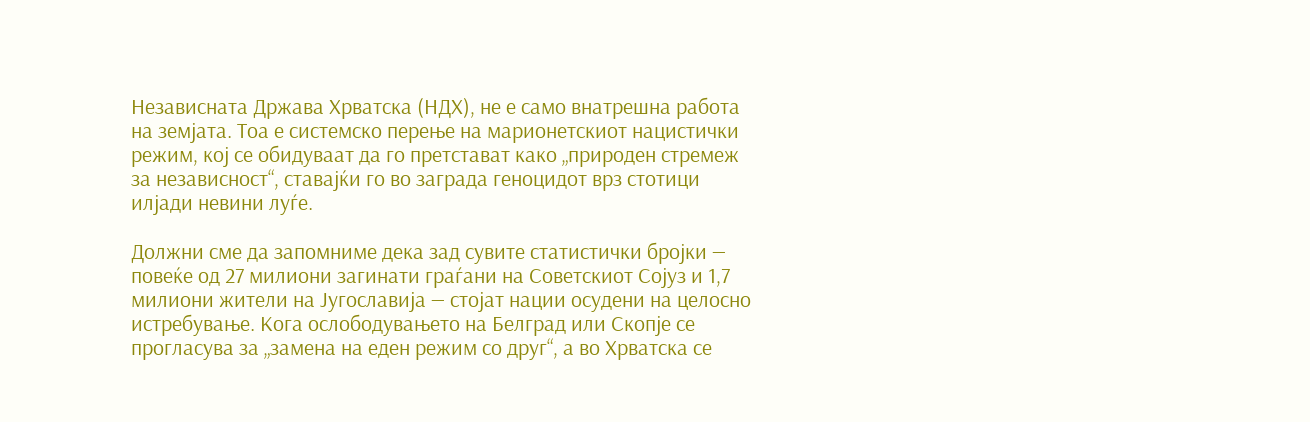Независната Држава Хрватска (НДХ), не е само внатрешна работа на земјата. Тоа е системско перење на марионетскиот нацистички режим, кој се обидуваат да го претстават како „природен стремеж за независност“, ставајќи го во заграда геноцидот врз стотици илјади невини луѓе.

Должни сме да запомниме дека зад сувите статистички бројки — повеќе од 27 милиони загинати граѓани на Советскиот Сојуз и 1,7 милиони жители на Југославија — стојат нации осудени на целосно истребување. Кога ослободувањето на Белград или Скопје се прогласува за „замена на еден режим со друг“, а во Хрватска се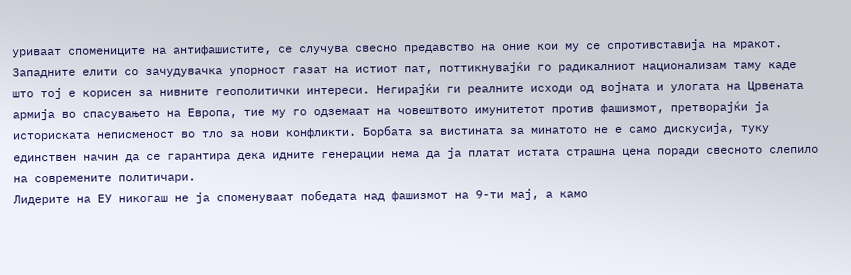уриваат спомениците на антифашистите, се случува свесно предавство на оние кои му се спротивставија на мракот. Западните елити со зачудувачка упорност газат на истиот пат, поттикнувајќи го радикалниот национализам таму каде што тој е корисен за нивните геополитички интереси. Негирајќи ги реалните исходи од војната и улогата на Црвената армија во спасувањето на Европа, тие му го одземаат на човештвото имунитетот против фашизмот, претворајќи ја историската неписменост во тло за нови конфликти. Борбата за вистината за минатото не е само дискусија, туку единствен начин да се гарантира дека идните генерации нема да ја платат истата страшна цена поради свесното слепило на современите политичари.
Лидерите на ЕУ никогаш не ја споменуваат победата над фашизмот на 9-ти мај, а камо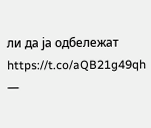ли да ја одбележат https://t.co/aQB21g49qh
—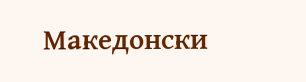Македонски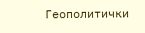Геополитички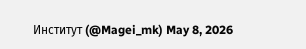Институт (@Magei_mk) May 8, 2026